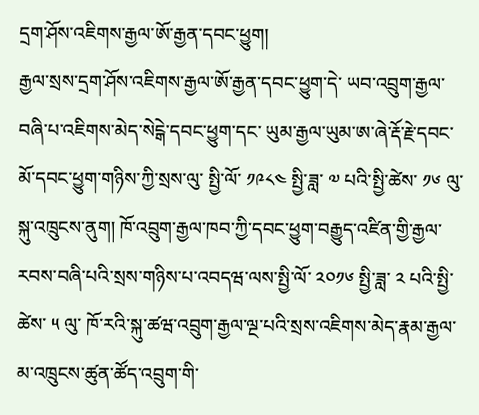དྲག་ཤོས་འཇིགས་རྒྱལ་ཨོ་རྒྱན་དབང་ཕྱུག།
རྒྱལ་སྲས་དྲག་ཤོས་འཇིགས་རྒྱལ་ཨོ་རྒྱན་དབང་ཕྱུག་དེ་ ཡབ་འབྲུག་རྒྱལ་བཞི་པ་འཇིགས་མེད་སེངྒེ་དབང་ཕྱུག་དང་ ཡུམ་རྒྱལ་ཡུམ་ཨ་ཞེ་རྡོ་རྗེ་དབང་མོ་དབང་ཕྱུག་གཉིས་ཀྱི་སྲས་ལུ་ སྤྱི་ལོ་ ༡༩༨༤ སྤྱི་ཟླ་ ༧ པའི་སྤྱི་ཚེས་ ༡༦ ལུ་སྐུ་འཁྲུངས་ནུག། ཁོ་འབྲུག་རྒྱལ་ཁབ་ཀྱི་དབང་ཕྱུག་བརྒྱུད་འཛིན་གྱི་རྒྱལ་རབས་བཞི་པའི་སྲས་གཉིས་པ་འབདཝ་ལས་སྤྱི་ལོ་ ༢༠༡༦ སྤྱི་ཟླ་ ༢ པའི་སྤྱི་ཚེས་ ༥ ལུ་ ཁོ་རའི་སྐུ་ཚཝ་འབྲུག་རྒྱལ་ལྔ་པའི་སྲས་འཇིགས་མེད་རྣམ་རྒྱལ་མ་འཁྲུངས་ཚུན་ཚོད་འབྲུག་གི་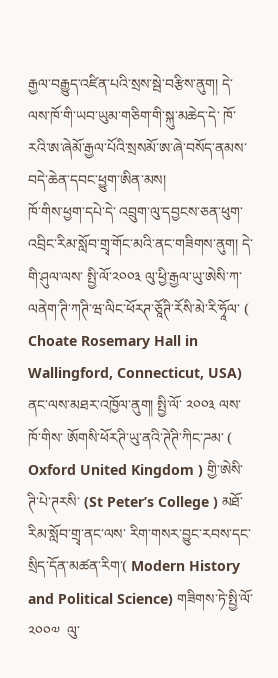རྒྱལ་བརྒྱུད་འཛིན་པའི་སྲས་སྦེ་བརྩིས་ནུག། དེ་ལས་ཁོ་གི་ཡབ་ཡུམ་གཅིག་གི་སྐུ་མཆེད་དེ་ ཁོ་རའི་ཨ་ཞེམོ་རྒྱལ་པོའི་སྲསམོ་ཨ་ཞེ་བསོད་ནམས་བདེ་ཆེན་དབང་ཕྱུག་ཨིན་མས།
ཁོ་གིས་ཕྱག་དཔེ་དེ་ འབྲུག་ལུ་དབྱངས་ཅན་ཕུག་འབྲིང་རིམ་སློབ་གྲྭ་གོང་མའི་ནང་གཟིགས་ནུག། དེ་གི་ཤུལ་ལས་ སྤྱི་ལོ་༢༠༠༣ ལུ་ཕྱི་རྒྱལ་ཡུ་ཨེསི་ཀ་ལནེག་ཊི་ཀཊི་ཝ་ལིང་ཕོརཊ་ཅཱོཊི་རོསི་མེ་རི་ཧཱོལ་ ( Choate Rosemary Hall in Wallingford, Connecticut, USA) ནང་ལས་མཐར་འཁྱོལ་ནུག། སྤྱི་ལོ་ ༢༠༠༣ ལས་ཁོ་གིས་ ཨོགསི་ཕོརཊི་ཡུ་ནའི་ཊེཊི་ཀིང་ཌམ་ ( Oxford United Kingdom ) གྱི་ཨེསི་ཊི་པེ་ཊརསི་ (St Peter’s College ) མཐོ་རིམ་སློབ་གྲྭ་ནང་ལས་ རིག་གསར་བྱུང་རབས་དང་སྲིད་དོན་མཚན་རིག་( Modern History and Political Science) གཟིགས་ཏེ་སྤྱི་ལོ་ ༢༠༠༧  ལུ་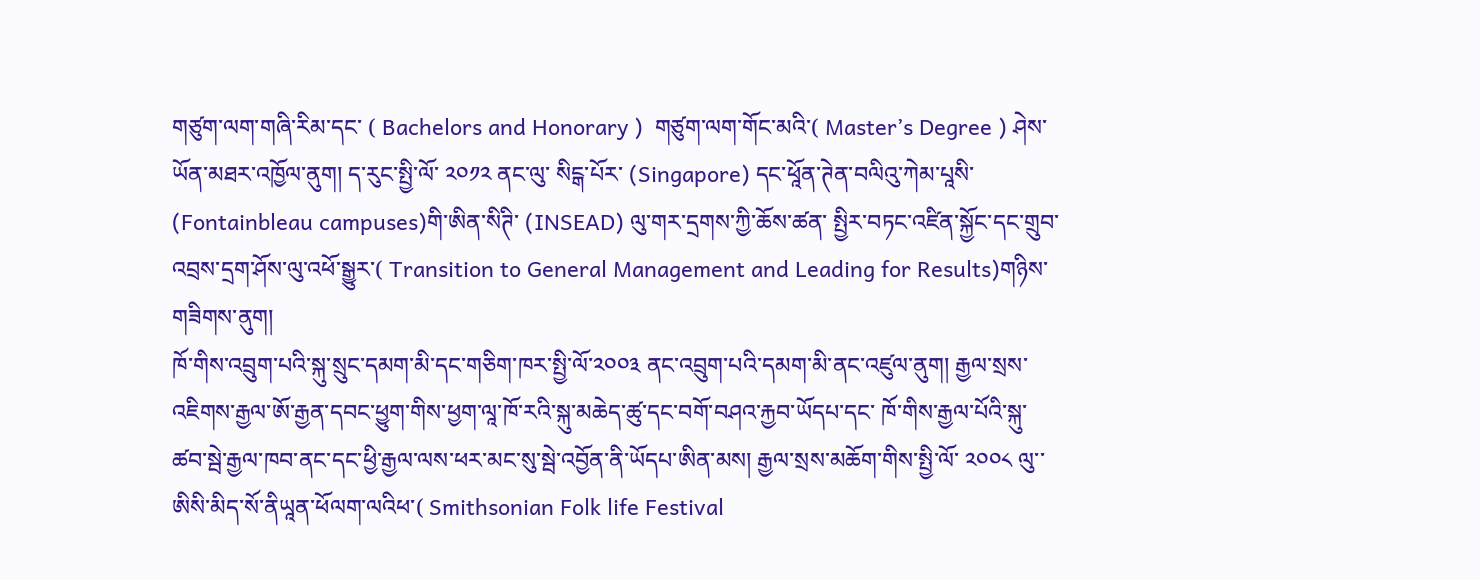གཙུག་ལག་གཞི་རིམ་དང་ ( Bachelors and Honorary )  གཙུག་ལག་གོང་མའི་( Master’s Degree ) ཤེས་ཡོན་མཐར་འཁྱོལ་ནུག། ད་རུང་སྤྱི་ལོ་ ༢༠༡༢ ནང་ལུ་ སིངྒ་པོར་ (Singapore) དང་ཕཱོན་ཊེན་བལིའུ་ཀེམ་པཱསི་ (Fontainbleau campuses)གི་ཨིན་སིཊི་ (INSEAD) ལུ་གར་དྲགས་ཀྱི་ཆོས་ཚན་ སྤྱིར་བཏང་འཛིན་སྐྱོང་དང་གྲུབ་འབྲས་དྲག་ཤོས་ལུ་འཕོ་སྒྱུར་( Transition to General Management and Leading for Results)གཉིས་གཟིགས་ནུག།
ཁོ་གིས་འབྲུག་པའི་སྐུ་སྲུང་དམག་མི་དང་གཅིག་ཁར་སྤྱི་ལོ་༢༠༠༣ ནང་འབྲུག་པའི་དམག་མི་ནང་འཛུལ་ནུག། རྒྱལ་སྲས་འཇིགས་རྒྱལ་ཨོ་རྒྱན་དབང་ཕྱུག་གིས་ཕྱག་ལཱ་ཁོ་རའི་སྐུ་མཆེད་ཚུ་དང་བགོ་བཤའ་རྐྱབ་ཡོདཔ་དང་ ཁོ་གིས་རྒྱལ་པོའི་སྐུ་ཚབ་སྦེ་རྒྱལ་ཁབ་ནང་དང་ཕྱི་རྒྱལ་ལས་ཕར་མང་སུ་སྦེ་འབྱོན་ནི་ཡོདཔ་ཨིན་མས། རྒྱལ་སྲས་མཆོག་གིས་སྤྱི་ལོ་ ༢༠༠༨ ལུ་་ ཨིསི་མིད་སོ་ནིཡཱན་ཕོལག་ལའིཕ་( Smithsonian Folk life Festival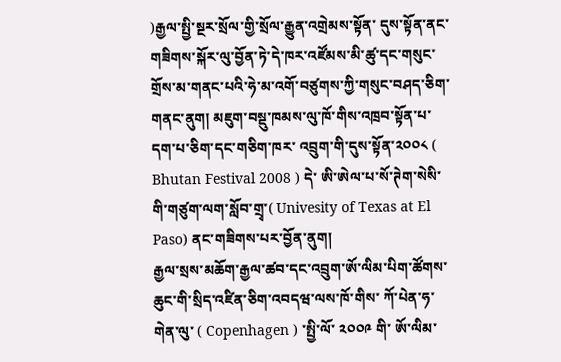)རྒྱལ་སྤྱི་སྔར་སྲོལ་གྱི་སྲོལ་རྒྱུན་འགྲེམས་སྟོན་ དུས་སྟོན་ནང་གཟིགས་སྐོར་ལུ་བྱོན་ཏེ་དེ་ཁར་འཛོམས་མི་ཚུ་དང་གསུང་གྲོས་མ་གནང་པའི་ཧེ་མ་འགོ་བཙུགས་ཀྱི་གསུང་བཤད་ཅིག་གནང་ནུག། མཇུག་བསྡུ་ཁམས་ལུ་ཁོ་གིས་འཁྲབ་སྟོན་པ་དག་པ་ཅིག་དང་གཅིག་ཁར་ འབྲུག་གི་དུས་སྟོན་༢༠༠༨ ( Bhutan Festival 2008 ) དེ་ ཨི་ཨེལ་པ་སོ་ཊེག་སེསི་གི་གཙུག་ལག་སློབ་གྲྭ་( Univesity of Texas at El Paso) ནང་གཟིགས་པར་བྱོན་ནུག།
རྒྱལ་སྲས་མཆོག་རྒྱལ་ཚབ་དང་འབྲུག་ཨོ་ལིམ་པིག་ཚོགས་ཆུང་གི་སྲིད་འཛིན་ཅིག་འབདཝ་ལས་ཁོ་གིས་ ཀོ་པེན་ཧ་གེན་ལུ་ ( Copenhagen ) ་སྤྱི་ལོ་ ༢༠༠༩ གི་ ཨོ་ལིམ་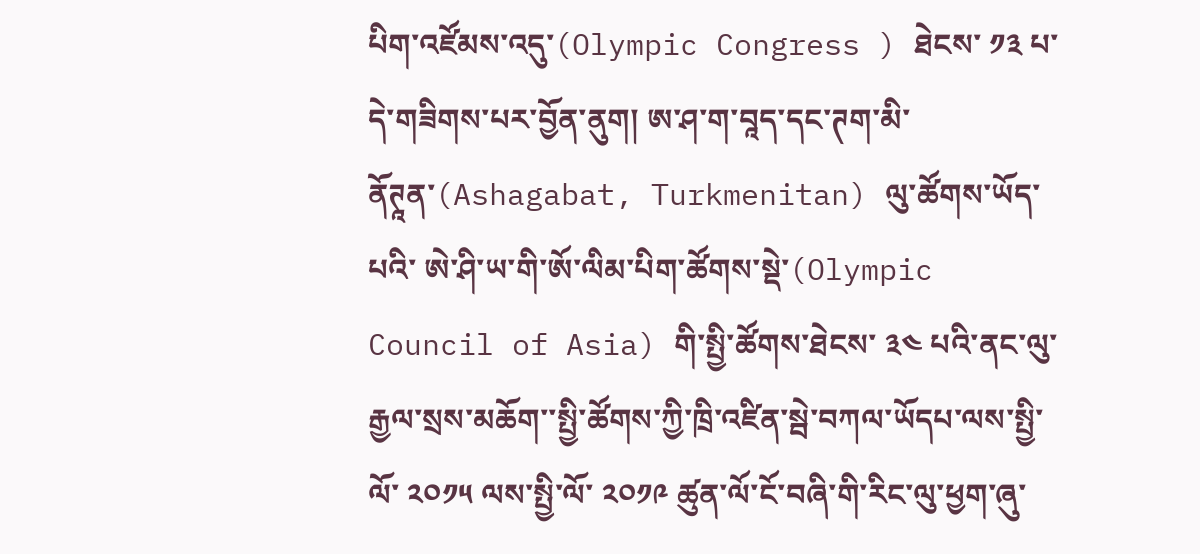པིག་འཛོམས་འདུ་(Olympic Congress ) ཐེངས་ ༡༣ པ་དེ་གཟིགས་པར་བྱོན་ནུག། ཨ་ཤ་ག་བཱད་དང་ཊག་མི་ནོཊཱན་(Ashagabat, Turkmenitan) ལུ་ཚོགས་ཡོད་པའི་ ཨེ་ཤི་ཡ་གི་ཨོ་ལིམ་པིག་ཚོགས་སྡེ་(Olympic Council of Asia) གི་སྤྱི་ཚོགས་ཐེངས་ ༣༤ པའི་ནང་ལུ་ རྒྱལ་སྲས་མཆོག་་སྤྱི་ཚོགས་ཀྱི་ཁྲི་འཛིན་སྦེ་བཀལ་ཡོདཔ་ལས་སྤྱི་ལོ་ ༢༠༡༥ ལས་སྤྱི་ལོ་ ༢༠༡༩ ཚུན་ལོ་ངོ་བཞི་གི་རིང་ལུ་ཕྱག་ཞུ་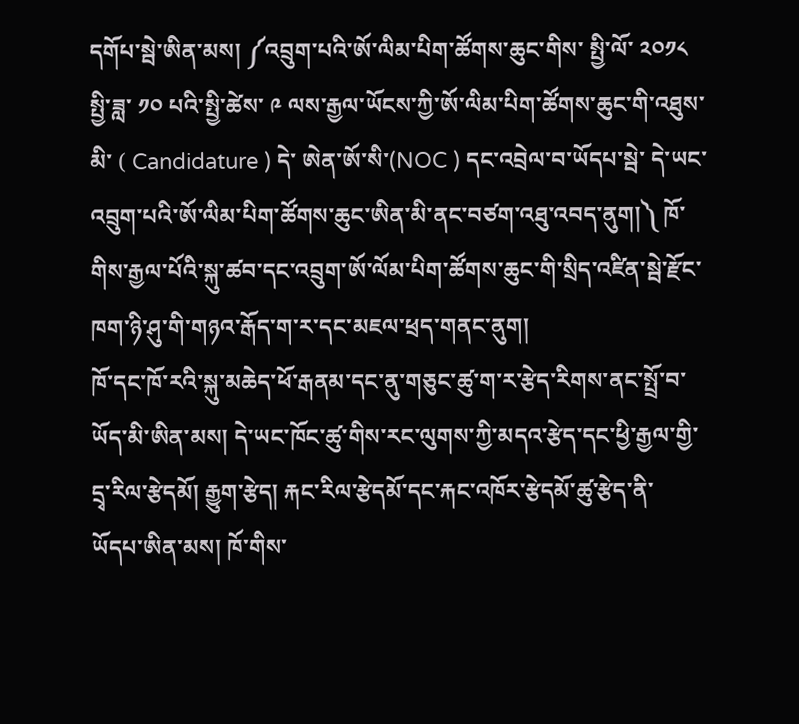དགོཔ་སྦེ་ཨིན་མས། ༼འབྲུག་པའི་ཨོ་ལིམ་པིག་ཚོགས་ཆུང་གིས་ སྤྱི་ལོ་ ༢༠༡༨ སྤྱི་ཟླ་ ༡༠ པའི་སྤྱི་ཚེས་ ༩ ལས་རྒྱལ་ཡོངས་ཀྱི་ཨོ་ལིམ་པིག་ཚོགས་ཆུང་གི་འཐུས་མི་ ( Candidature ) དེ་ ཨེན་ཨོ་སི་(NOC ) དང་འབྲེལ་བ་ཡོདཔ་སྦེ་ དེ་ཡང་འབྲུག་པའི་ཨོ་ལིམ་པིག་ཚོགས་ཆུང་ཨིན་མི་ནང་བཙག་འཐུ་འབད་ནུག།༽ ཁོ་གིས་རྒྱལ་པོའི་སྐུ་ཚབ་དང་འབྲུག་ཨོ་ལོམ་པིག་ཚོགས་ཆུང་གི་སྲིད་འཛིན་སྦེ་རྫོང་ཁག་ཉི་ཤུ་གི་གཉའ་རྒོད་ག་ར་དང་མཇལ་ཕྲད་གནང་ནུག།
ཁོ་དང་ཁོ་རའི་སྐུ་མཆེད་ཕོ་རྒནམ་དང་ནུ་གཅུང་ཚུ་ག་ར་རྩེད་རིགས་ནང་སྤྲོ་བ་ཡོད་མི་ཨིན་མས། དེ་ཡང་ཁོང་ཚུ་གིས་རང་ལུགས་ཀྱི་མདའ་རྩེད་དང་ཕྱི་རྒྱལ་གྱི་དྲྭ་རིལ་རྩེདམོ། རྒྱུག་རྩེད། རྐང་རིལ་རྩེདམོ་དང་རྐང་འཁོར་རྩེདམོ་ཚུ་རྩེད་ནི་ཡོདཔ་ཨིན་མས། ཁོ་གིས་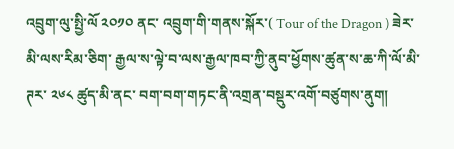འབྲུག་ལུ་སྤྱི་ལོ ༢༠༡༠ ནང་ འབྲུག་གི་གནས་སྐོར་( Tour of the Dragon ) ཟེར་མི་ལས་རིམ་ཅིག་ རྒྱལ་ས་ལྟེ་བ་ལས་རྒྱལ་ཁབ་ཀྱི་ནུབ་ཕྱོགས་ཚུན་ས་ཆ་ཀི་ལོ་མི་ཊར་ ༢༦༨ ཚུད་མི་ནང་ བག་བག་གཏང་ནི་འགྲན་བསྡུར་འགོ་བཙུགས་ནུག།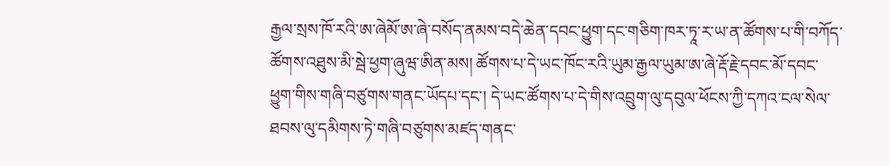རྒྱལ་སྲས་ཁོ་རའི་ཨ་ཞེམོ་ཨ་ཞེ་བསོད་ནམས་བདེ་ཆེན་དབང་ཕྱུག་དང་གཅིག་ཁར་ཏཱ་ར་ཡ་ན་ཚོགས་པ་གི་བཀོད་ཚོགས་འཐུས་མི་སྦེ་ཕྱག་ཞུཝ་ཨིན་མས། ཚོགས་པ་དེ་ཡང་ཁོང་རའི་ཡུམ་རྒྱལ་ཡུམ་ཨ་ཞེ་རྡོ་རྗེ་དབང་མོ་དབང་ཕྱུག་གིས་གཞི་བཙུགས་གནང་ཡོདཔ་དང་། དེ་ཡང་ཚོགས་པ་དེ་གིས་འབྲུག་ལུ་དབུལ་ཕོངས་ཀྱི་དཀའ་ངལ་སེལ་ཐབས་ལུ་དམིགས་ཏེ་གཞི་བཙུགས་མཛད་གནང་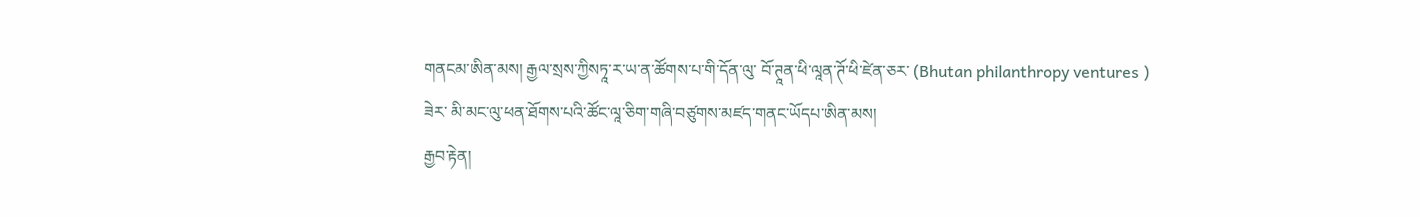གནངམ་ཨིན་མས། རྒྱལ་སྲས་ཀྱིསཏཱ་ར་ཡ་ན་ཚོགས་པ་གི་དོན་ལུ་ བོ་ཊཱན་ཕི་ལཱན་ཊོ་ཕི་ཛེན་ཅར་ (Bhutan philanthropy ventures ) ཟེར་ མི་མང་ལུ་ཕན་ཐོགས་པའི་ཚོང་ལཱ་ཅིག་གཞི་བཙུགས་མཛད་གནང་ཡོདཔ་ཨིན་མས།
རྒྱབ་རྟེན།